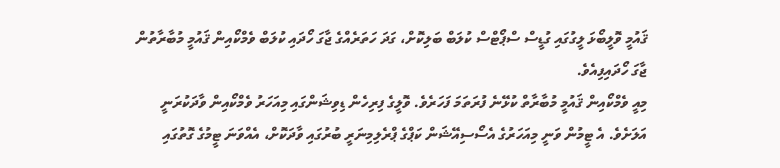ޤައުމީ ވޮލީބޯޅަ ލީގުގައި ގުޑީސް ސްޕޯޓްސް ކުލަބް ބަލިކޮށް، ގަދަ ހަތަރެއްގެ ޖާގަ ހޯދައި ކުލަބް ވެމްކޯއިން ޤައުމީ މުބާރާތުން ޖާގަ ހޯދައިފިއެވެ.
މިއީ ވެމްކޯއިން ޤައުމީ މުބާރާތް ކުޅޭނެ ފުރަތަމަ ފަހަރެވެ. ވޮލީގެ ފިރިހެން ޑިވިޝަންގައި މިއަހަރު ވެމްކޯއިން ވާދަކުރަނީ އަލަށެވެ. އެ ޓީމުން ވަނީ މިއަހަރުގެ އެސޯސިއޭޝަން ކަޕްގެ ޕްރެލިމިނަރީ ބުރުގައި ވާދަކޮށް، އެއްވަނަ ޓީމުގެ ގޮތުގައި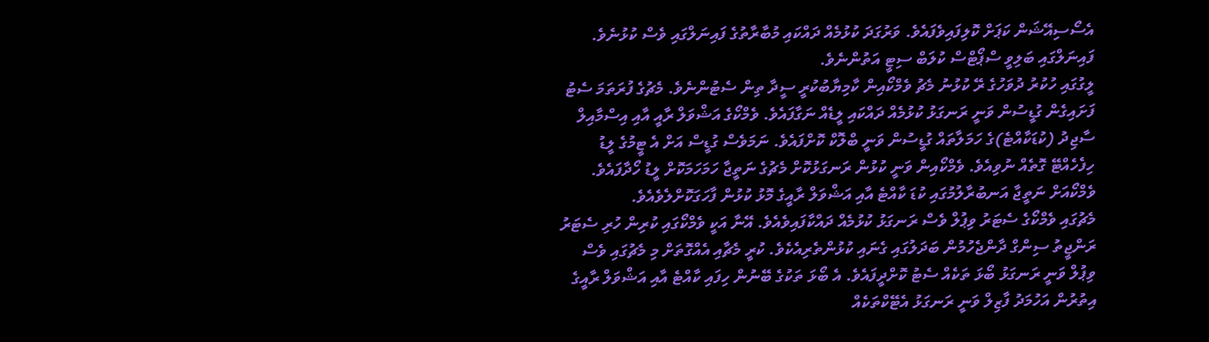އެސޯސިއޭޝަން ކަޕަށް ކޮލިފައިވެފައެވެ. ވަރުގަދަ ކުޅުމެއް ދައްކައި މުބާރާތުގެ ފައިނަލްގައި ވެސް ކުޅުނެވެ. ފައިނަލްގައި ބަލިވީ ސްޕޯޓްސް ކުލަބް ސިޓީ އަތުންނެވެ.
ލީގުގައި ހުކުރު ދުވަހުގެ ރޭ ކުޅުނު މެޗު ވެމްކޯއިން ކާމިޔާބުކުރީ ސީދާ ތިން ސެޓުންނެވެ. މެޗުގެ ފުރަތަމަ ސެޓު ފަށައިގެން ގުޑީސުން ވަނީ ރަނގަޅު ކުޅުމެއް ދައްކައި ލީޑެއް ނަގާފައެވެ. ވެމްކޯގެ އަޝްވަލް ރާއީ އާއި އިސްމާއިލް ސާޖިދު (ކުޑަކާއްޓެ)ގެ ހަމަލާތައް ގުޑީސުން ވަނީ ބްލޮކް ކޮށްފައެވެ. ނަމަވެސް ގުޑީސް އަށް އެ ޓީމުގެ ލީޑު ހިފެހެއްޓޭ ގޮތެއް ނުވިއެވެ. ވެމްކޯއިން ވަނީ ކުޅުން ރަނގަޅުކޮށް މެޗުގެ ނަތީޖާ ހަމަހަމަކޮށް ލީޑު ހޯދާފައެވެ. ވެމްކޯއަށް ނަތީޖާ އަނބުރާލުމުގައި ކުޑަ ކާއްޓެ އާއި އަޝްވަލް ރާއީގެ މޮޅު ކުޅުން ފާހަގަކޮށްލެވެއެވެ.
މެޗުގައި ވެމްކޯގެ ސެޓަރު ވިޕުލް ވެސް ރަނގަޅު ކުޅުމެއް ދައްކާފައިވެއެވެ. އޭނާ އަކީ ވެމްކޯގައި ކުރިން ހުރި ސެޓަރު ރަންޖީތު ސިންގް ދާންޖެހުމުން ބަދަލުގައި ގެނައި ކުޅުންތެރިއެކެވެ. ކުރީ މެޗާއި އެއްގޮތަށް މި މެޗުގައި ވެސް ވިޕުލް ވަނީ ރަނގަޅު ބޯޅަ ތަކެއް ސެޓު ކޮށްދީފައެވެ. އެ ބޯޅަ ތަކުގެ ބޭނުން ހިފައި ކާއްޓެ އާއި އަޝްވަލް ރާއީގެ އިތުރުން އަހުމަދު ފާޒިލް ވަނީ ރަނގަޅު އެޓޭކްތަކެއް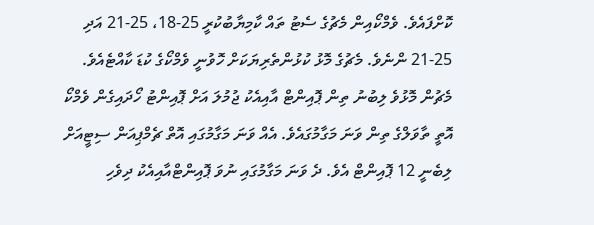ކޮށްފައެވެ. ވެމްކޯއިން މެޗުގެ ސެޓު ތައް ކާމިޔާބުކުރީ 25-18، 25-21 އަދި 25-21 ންނެވެ. މެޗުގެ މޮޅު ކުޅުންތެރިޔަކަށް ހޮވުނީ ވެމްކޯގެ ކުޑަ ކާއްޓެއެވެ.
މެޗުން މޮޅުވެ ލިބުނު ތިން ޕޮއިންޓް އާއިއެކު ޖުމުލަ އަށް ޕޮއިންޓު ހޯދައިގެން ވެމްކޯ އޮތީ ތާވަލްގެ ތިން ވަނަ މަގާމުގައެވެ. އެއް ވަނަ މަގާމުގައި އޮތް ޗެމްޕިއަން ސިޓީއަށް ލިބެނީ 12 ޕޮއިންޓް އެވެ. ދެ ވަނަ މަގާމުގައި ނުވަ ޕޮއިންޓްއާއިއެކު ދިވެހި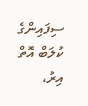ސިފައިންގެ ކުލަބް އޮތް އިރު،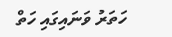ހަތަރު ވަނައިގައި ހަތް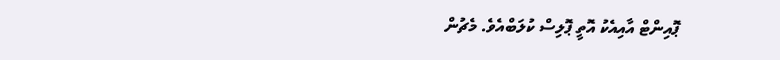ޕޮއިންޓް އާއިއެކު އޮތީ ޕޮލިސް ކުލަބްއެވެ. މެޗުން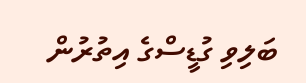ބަލިވި ގުޑީސްގެ އިތުރުން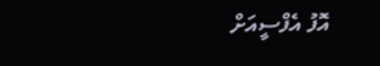އޮފު އެފްސީއަށް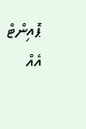ޕޮއިންޓް އެއް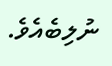ނުލިބެއެވެ.